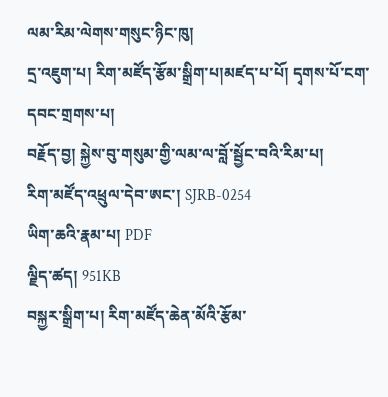ལམ་རིམ་ལེགས་གསུང་ཉིང་ཁུ།
དྲ་འཇུག་པ། རིག་མཛོད་རྩོམ་སྒྲིག་པ།མཛད་པ་པོ། དྭགས་པོ་ངག་དབང་གྲགས་པ།
བརྗོད་བྱ། སྐྱེས་བུ་གསུམ་གྱི་ལམ་ལ་བློ་སྦྱོང་བའི་རིམ་པ།
རིག་མཛོད་འཕྲུལ་དེབ་ཨང་། SJRB-0254
ཡིག་ཆའི་རྣམ་པ། PDF
ལྗིད་ཚད། 951KB
བསྐྱར་སྒྲིག་པ། རིག་མཛོད་ཆེན་མོའི་རྩོམ་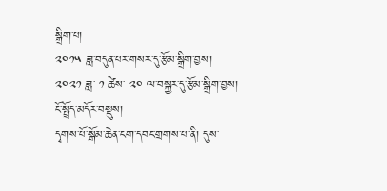སྒྲིག་པ།
༢༠༡༥ ཟླ་བདུན་པར་གསར་དུ་རྩོམ་སྒྲིག་བྱས།
༢༠༢༡ ཟླ་ ༡ ཚེས་ ༢༠ ལ་བསྐྱར་དུ་རྩོམ་སྒྲིག་བྱས།
ངོ་སྤྲོད་མདོར་བསྡུས།
དྭགས་པོ་སྒོམ་ཆེན་ངག་དབང་གྲགས་པ་ནི། དུས་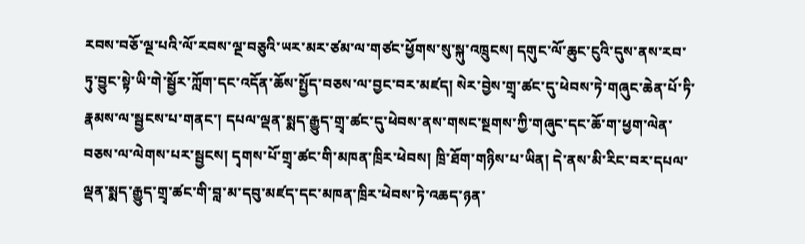རབས་བཅོ་ལྔ་པའི་ལོ་རབས་ལྔ་བཅུའི་ཡར་མར་ཙམ་ལ་གཙང་ཕྱོགས་སུ་སྐུ་འཁྲུངས། དགུང་ལོ་ཆུང་ངུའི་དུས་ནས་རབ་ཏུ་བྱུང་སྟེ་ཡི་གེ་སྦྱོར་ཀློག་དང་འདོན་ཆོས་སྤྱོད་བཅས་ལ་བྱང་བར་མཛད། སེར་བྱེས་གྲྭ་ཚང་དུ་ཕེབས་ཏེ་གཞུང་ཆེན་པོ་ཏི་རྣམས་ལ་སྦྱངས་པ་གནང་། དཔལ་ལྡན་སྨད་རྒྱུད་གྲྭ་ཚང་དུ་ཕེབས་ནས་གསང་སྔགས་ཀྱི་གཞུང་དང་ཆོ་ག་ཕྱག་ལེན་བཅས་ལ་ལེགས་པར་སྦྱངས། དྭགས་པོ་གྲྭ་ཚང་གི་མཁན་ཁྲིར་ཕེབས། ཁྲི་ཐོག་གཉིས་པ་ཡིན། དེ་ནས་མི་རིང་བར་དཔལ་ལྡན་སྨད་རྒྱུད་གྲྭ་ཚང་གི་བླ་མ་དབུ་མཛད་དང་མཁན་ཁྲིར་ཕེབས་ཏེ་འཆད་ཉན་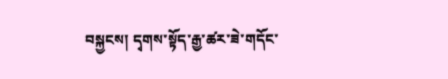བསྐྱངས། དྭགས་སྟོད་རྒྱ་ཚར་ཟེ་གདོང་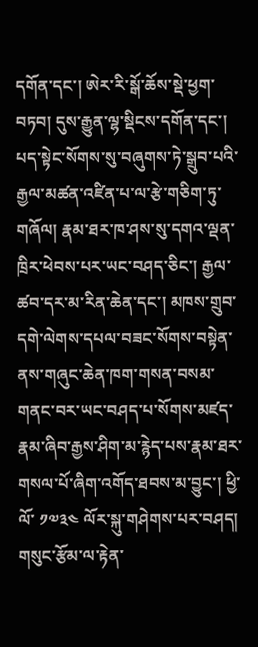དགོན་དང་། ཨེར་རི་སྒོ་ཆོས་སྡེ་ཕྱག་བཏབ། དུས་རྒྱུན་ལྷ་སྡིངས་དགོན་དང་། པད་སྟེང་སོགས་སུ་བཞུགས་ཏེ་སྒྲུབ་པའི་རྒྱལ་མཚན་འཛིན་པ་ལ་རྩེ་གཅིག་ཏུ་གཞོལ། རྣམ་ཐར་ཁ་ཤས་སུ་དགའ་ལྡན་ཁྲིར་ཕེབས་པར་ཡང་བཤད་ཅིང་། རྒྱལ་ཚབ་དར་མ་རིན་ཆེན་དང་། མཁས་གྲུབ་དགེ་ལེགས་དཔལ་བཟང་སོགས་བསྟེན་ནས་གཞུང་ཆེན་ཁག་གསན་བསམ་གནང་བར་ཡང་བཤད་པ་སོགས་མཛད་རྣམ་ཞིབ་རྒྱས་ཤིག་མ་རྙེད་པས་རྣམ་ཐར་གསལ་པོ་ཞིག་འགོད་ཐབས་མ་བྱུང་། ཕྱི་ལོ་ ༡༧༣༤ ལོར་སྐུ་གཤེགས་པར་བཤད། གསུང་རྩོམ་ལ་རྟེན་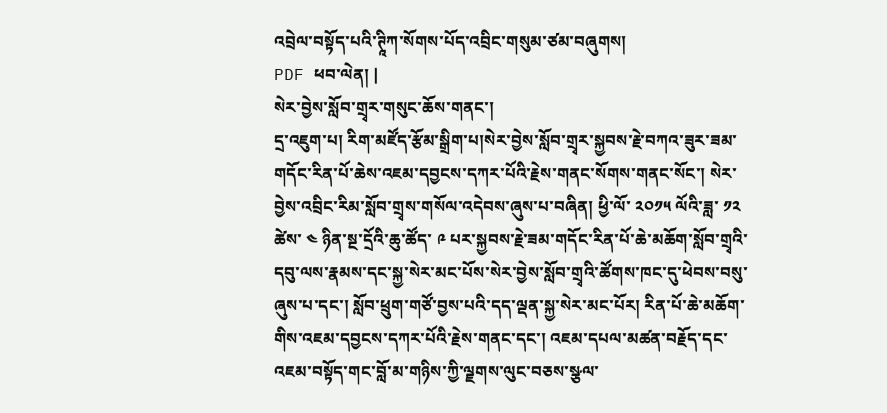འབྲེལ་བསྟོད་པའི་ཊཱིཀ་སོགས་པོད་འབྲིང་གསུམ་ཙམ་བཞུགས།
PDF ཕབ་ལེན། |
སེར་བྱེས་སློབ་གྲྭར་གསུང་ཆོས་གནང་།
དྲ་འཇུག་པ། རིག་མཛོད་རྩོམ་སྒྲིག་པ།སེར་བྱེས་སློབ་གྲྭར་སྐྱབས་རྗེ་བཀའ་ཟུར་ཟམ་གདོང་རིན་པོ་ཆེས་འཇམ་དབྱངས་དཀར་པོའི་རྗེས་གནང་སོགས་གནང་སོང་། སེར་བྱེས་འབྲིང་རིམ་སློབ་གྲྭས་གསོལ་འདེབས་ཞུས་པ་བཞིན། ཕྱི་ལོ་ ༢༠༡༥ ལོའི་ཟླ་ ༡༢ ཚེས་ ༤ ཉིན་སྔ་དྲོའི་ཆུ་ཚོད་ ༩ པར་སྐྱབས་རྗེ་ཟམ་གདོང་རིན་པོ་ཆེ་མཆོག་སློབ་གྲྭའི་དབུ་ལས་རྣམས་དང་སྐྱ་སེར་མང་པོས་སེར་བྱེས་སློབ་གྲྭའི་ཚོགས་ཁང་དུ་ཕེབས་བསུ་ཞུས་པ་དང་། སློབ་ཕྲུག་གཙོ་བྱས་པའི་དད་ལྡན་སྐྱ་སེར་མང་པོར། རིན་པོ་ཆེ་མཆོག་གིས་འཇམ་དབྱངས་དཀར་པོའི་རྗེས་གནང་དང་། འཇམ་དཔལ་མཚན་བརྗོད་དང་འཇམ་བསྟོད་གང་བློ་མ་གཉིས་ཀྱི་ལྗགས་ལུང་བཅས་སྩལ་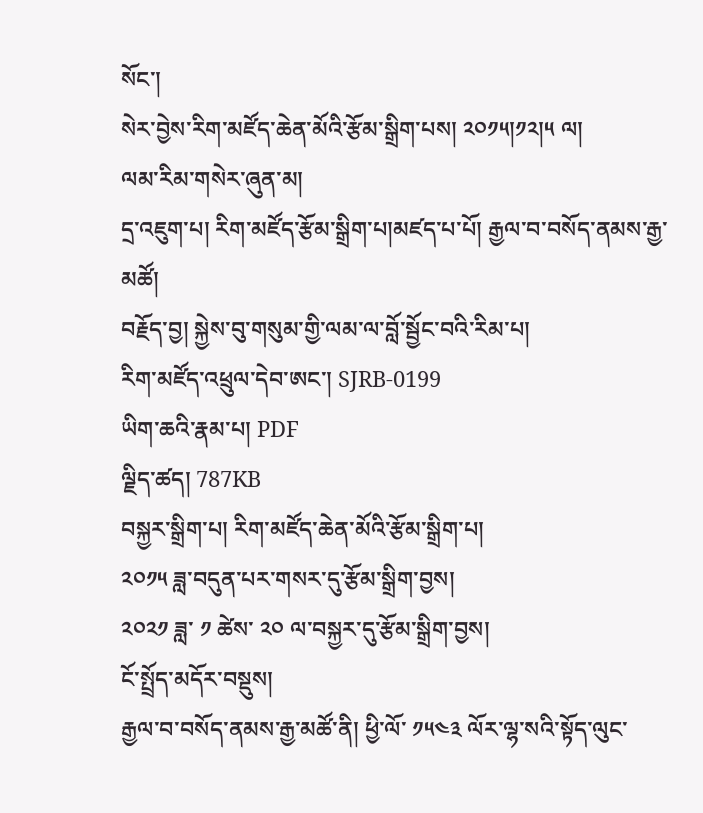སོང་།
སེར་བྱེས་རིག་མཛོད་ཆེན་མོའི་རྩོམ་སྒྲིག་པས། ༢༠༡༥།༡༢།༥ ལ།
ལམ་རིམ་གསེར་ཞུན་མ།
དྲ་འཇུག་པ། རིག་མཛོད་རྩོམ་སྒྲིག་པ།མཛད་པ་པོ། རྒྱལ་བ་བསོད་ནམས་རྒྱ་མཚོ།
བརྗོད་བྱ། སྐྱེས་བུ་གསུམ་གྱི་ལམ་ལ་བློ་སྦྱོང་བའི་རིམ་པ།
རིག་མཛོད་འཕྲུལ་དེབ་ཨང་། SJRB-0199
ཡིག་ཆའི་རྣམ་པ། PDF
ལྗིད་ཚད། 787KB
བསྐྱར་སྒྲིག་པ། རིག་མཛོད་ཆེན་མོའི་རྩོམ་སྒྲིག་པ།
༢༠༡༥ ཟླ་བདུན་པར་གསར་དུ་རྩོམ་སྒྲིག་བྱས།
༢༠༢༡ ཟླ་ ༡ ཚེས་ ༢༠ ལ་བསྐྱར་དུ་རྩོམ་སྒྲིག་བྱས།
ངོ་སྤྲོད་མདོར་བསྡུས།
རྒྱལ་བ་བསོད་ནམས་རྒྱ་མཚོ་ནི། ཕྱི་ལོ་ ༡༥༤༣ ལོར་ལྷ་སའི་སྟོད་ལུང་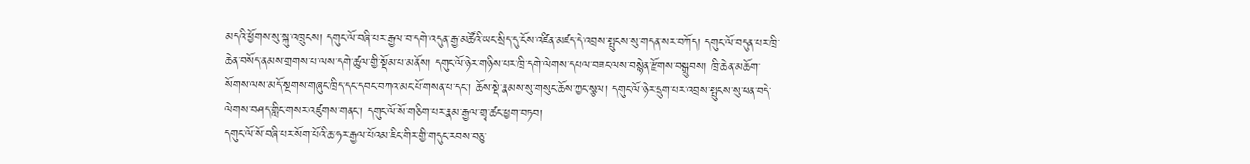མདའི་ཕྱོགས་སུ་སྐུ་འཁྲུངས། དགུང་ལོ་བཞི་པར་རྒྱལ་བ་དགེ་འདུན་རྒྱ་མཚོའི་ཡང་སྲིད་དུ་ངོས་འཛིན་མཛད་དེ་འབྲས་སྤུངས་སུ་གདན་སར་བཀོད། དགུང་ལོ་བདུན་པར་ཁྲི་ཆེན་བསོད་ནམས་གྲགས་པ་ལས་དགེ་ཚུལ་གྱི་སྡོམ་པ་མནོས། དགུང་ལོ་ཉེར་གཉིས་པར་ཁྲི་དགེ་ལེགས་དཔལ་བཟང་ལས་བསྙེན་རྫོགས་བསྒྲུབས། ཁྲི་ཆེན་མཆོག་སོགས་ལས་མདོ་སྔགས་གཞུང་ཁྲིད་དང་དབང་བཀའ་མང་པོ་གསན་པ་དང་། ཆོས་སྡེ་རྣམས་སུ་གསུང་ཆོས་ཀྱང་སྩལ། དགུང་ལོ་ཉེར་དྲུག་པར་འབྲས་སྤུངས་སུ་ཕན་བདེ་ལེགས་བཤད་གླིང་གསར་འཛུགས་གནང་། དགུང་ལོ་སོ་གཅིག་པར་རྣམ་རྒྱལ་གྲྭ་ཚང་ཕྱག་བཏབ།
དགུང་ལོ་སོ་བཞི་པར་སོག་པོའི་ཆ་ཧར་རྒྱལ་པོའམ་ཇིང་གིར་གྱི་གདུང་རབས་བཅུ་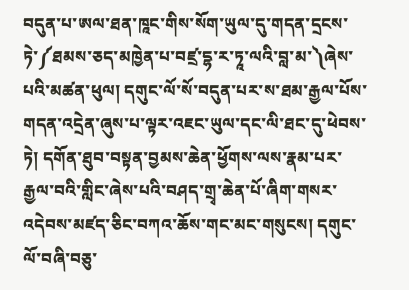བདུན་པ་ཨལ་ཐན་ཁཱང་གིས་སོག་ཡུལ་དུ་གདན་དྲངས་ཏེ་༼ཐམས་ཅད་མཁྱེན་པ་བཛྲ་དྷ་ར་ཏཱ་ལའི་བླ་མ་༽ཞེས་པའི་མཚན་ཕུལ། དགུང་ལོ་སོ་བདུན་པར་ས་ཐམ་རྒྱལ་པོས་གདན་འདྲེན་ཞུས་པ་ལྟར་འཇང་ཡུལ་དང་ལི་ཐང་དུ་ཕེབས་ཏེ། དགོན་ཐུབ་བསྟན་བྱམས་ཆེན་ཕྱོགས་ལས་རྣམ་པར་རྒྱལ་བའི་གླིང་ཞེས་པའི་བཤད་གྲྭ་ཆེན་པོ་ཞིག་གསར་འདེབས་མཛད་ཅིང་བཀའ་ཆོས་གང་མང་གསུངས། དགུང་ལོ་བཞི་བཅུ་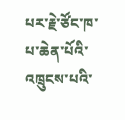པར་རྗེ་ཙོང་ཁ་པ་ཆེན་པོའི་འཁྲུངས་པའི་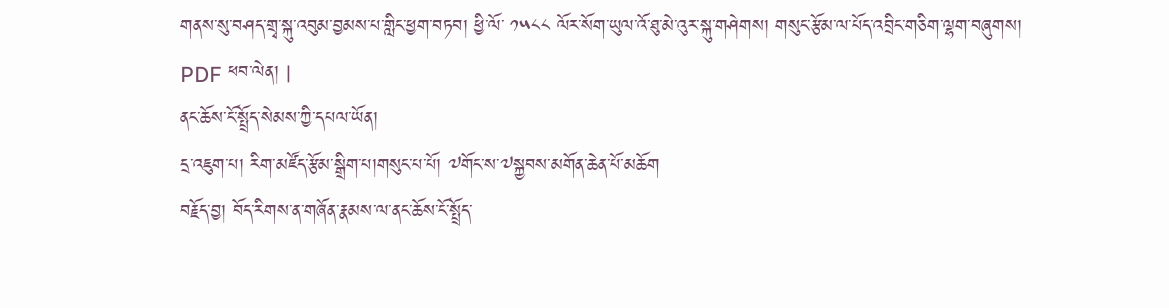གནས་སུ་བཤད་གྲྭ་སྐུ་འབུམ་བྱམས་པ་གླིང་ཕྱག་བཏབ། ཕྱི་ལོ་ ༡༥༨༨ ལོར་སོག་ཡུལ་འོ་ཐུ་མེ་འུར་སྐུ་གཤེགས། གསུང་རྩོམ་ལ་པོད་འབྲིང་གཅིག་ལྷག་བཞུགས།
PDF ཕབ་ལེན། |
ནང་ཆོས་ངོ་སྤྲོད་སེམས་ཀྱི་དཔལ་ཡོན།
དྲ་འཇུག་པ། རིག་མཛོད་རྩོམ་སྒྲིག་པ།གསུང་པ་པོ། ༧གོང་ས་༧སྐྱབས་མགོན་ཆེན་པོ་མཆོག
བརྗོད་བྱ། བོད་རིགས་ན་གཞོན་རྣམས་ལ་ནང་ཆོས་ངོ་སྤྲོད་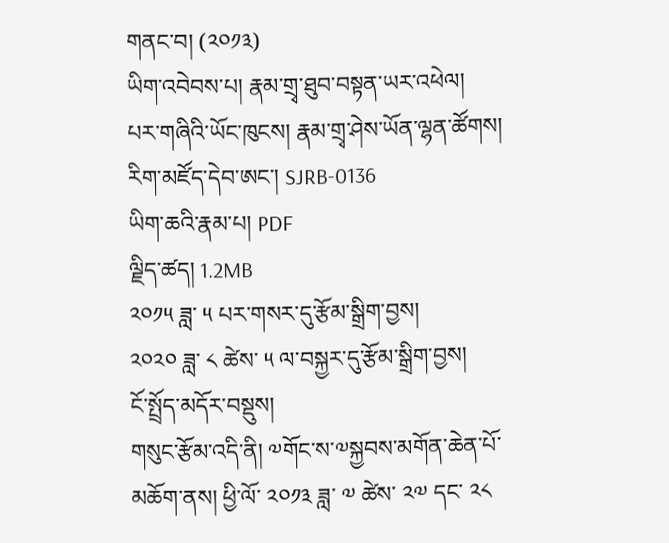གནང་བ། (༢༠༡༣)
ཡིག་འབེབས་པ། རྣམ་གྲྭ་ཐུབ་བསྟན་ཡར་འཕེལ།
པར་གཞིའི་ཡོང་ཁུངས། རྣམ་གྲྭ་ཤེས་ཡོན་ལྷན་ཚོགས།
རིག་མཛོད་དེབ་ཨང་། SJRB-0136
ཡིག་ཆའི་རྣམ་པ། PDF
ལྗིད་ཚད། 1.2MB
༢༠༡༥ ཟླ་ ༥ པར་གསར་དུ་རྩོམ་སྒྲིག་བྱས།
༢༠༢༠ ཟླ་ ༨ ཚེས་ ༥ ལ་བསྐྱར་དུ་རྩོམ་སྒྲིག་བྱས།
ངོ་སྤྲོད་མདོར་བསྡུས།
གསུང་རྩོམ་འདི་ནི། ༧གོང་ས་༧སྐྱབས་མགོན་ཆེན་པོ་མཆོག་ནས། ཕྱི་ལོ་ ༢༠༡༣ ཟླ་ ༧ ཚེས་ ༢༧ དང་ ༢༨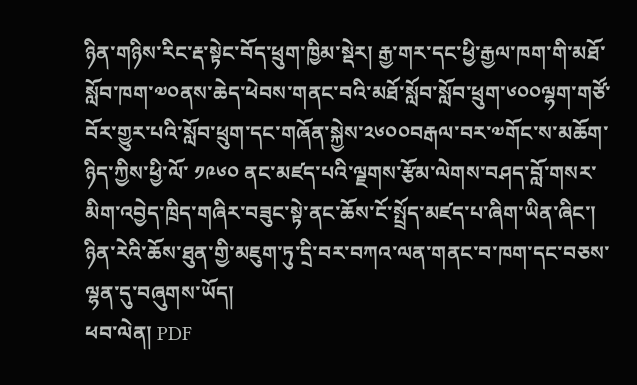ཉིན་གཉིས་རིང་རྡ་སྟེང་བོད་ཕྲུག་ཁྱིམ་སྡེར། རྒྱ་གར་དང་ཕྱི་རྒྱལ་ཁག་གི་མཐོ་སློབ་ཁག་༧༠ནས་ཆེད་ཕེབས་གནང་བའི་མཐོ་སློབ་སློབ་ཕྲུག་༦༠༠ལྷག་གཙོ་བོར་གྱུར་པའི་སློབ་ཕྲུག་དང་གཞོན་སྐྱེས་༢༦༠༠བརྒལ་བར་༧གོང་ས་མཆོག་ཉིད་ཀྱིས་ཕྱི་ལོ་ ༡༩༦༠ ནང་མཛད་པའི་ལྗགས་རྩོམ་ལེགས་བཤད་བློ་གསར་མིག་འབྱེད་ཁྲིད་གཞིར་བཟུང་སྟེ་ནང་ཆོས་ངོ་སྤྲོད་མཛད་པ་ཞིག་ཡིན་ཞིང་། ཉིན་རེའི་ཆོས་ཐུན་གྱི་མཇུག་ཏུ་དྲི་བར་བཀའ་ལན་གནང་བ་ཁག་དང་བཅས་ལྷན་དུ་བཞུགས་ཡོད།
ཕབ་ལེན། PDF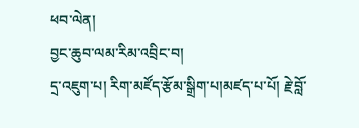ཕབ་ལེན།
བྱང་ཆུབ་ལམ་རིམ་འབྲིང་བ།
དྲ་འཇུག་པ། རིག་མཛོད་རྩོམ་སྒྲིག་པ།མཛད་པ་པོ། རྗེ་བློ་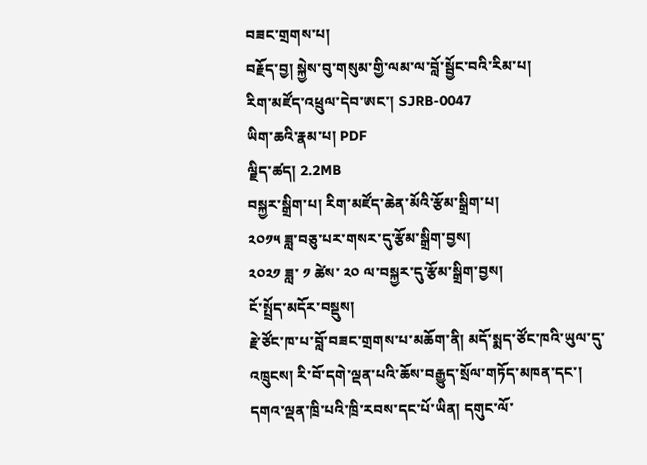བཟང་གྲགས་པ།
བརྗོད་བྱ། སྐྱེས་བུ་གསུམ་གྱི་ལམ་ལ་བློ་སྦྱོང་བའི་རིམ་པ།
རིག་མཛོད་འཕྲུལ་དེབ་ཨང་། SJRB-0047
ཡིག་ཆའི་རྣམ་པ། PDF
ལྗིད་ཚད། 2.2MB
བསྐྱར་སྒྲིག་པ། རིག་མཛོད་ཆེན་མོའི་རྩོམ་སྒྲིག་པ།
༢༠༡༥ ཟླ་བཅུ་པར་གསར་དུ་རྩོམ་སྒྲིག་བྱས།
༢༠༢༡ ཟླ་ ༡ ཚེས་ ༢༠ ལ་བསྐྱར་དུ་རྩོམ་སྒྲིག་བྱས།
ངོ་སྤྲོད་མདོར་བསྡུས།
རྗེ་ཙོང་ཁ་པ་བློ་བཟང་གྲགས་པ་མཆོག་ནི། མདོ་སྨད་ཙོང་ཁའི་ཡུལ་དུ་འཁྲུངས། རི་བོ་དགེ་ལྡན་པའི་ཆོས་བརྒྱུད་སྲོལ་གཏོད་མཁན་དང་། དགའ་ལྡན་ཁྲི་པའི་ཁྲི་རབས་དང་པོ་ཡིན། དགུང་ལོ་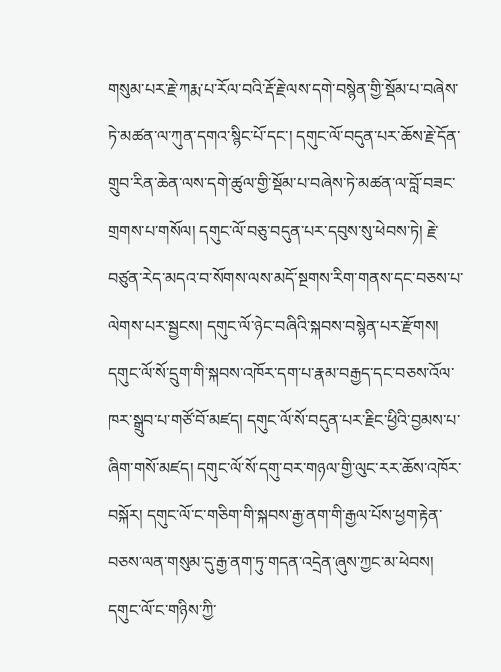གསུམ་པར་རྗེ་ཀརྨ་པ་རོལ་བའི་རྡོ་རྗེ་ལས་དགེ་བསྙེན་གྱི་སྡོམ་པ་བཞེས་ཏེ་མཚན་ལ་ཀུན་དགའ་སྙིང་པོ་དང་། དགུང་ལོ་བདུན་པར་ཆོས་རྗེ་དོན་གྲུབ་རིན་ཆེན་ལས་དགེ་ཚུལ་གྱི་སྡོམ་པ་བཞེས་ཏེ་མཚན་ལ་བློ་བཟང་གྲགས་པ་གསོལ། དགུང་ལོ་བཅུ་བདུན་པར་དབུས་སུ་ཕེབས་ཏེ། རྗེ་བཙུན་རེད་མདའ་བ་སོགས་ལས་མདོ་སྔགས་རིག་གནས་དང་བཅས་པ་ལེགས་པར་སྦྱངས། དགུང་ལོ་ཉེང་བཞིའི་སྐབས་བསྙེན་པར་རྫོགས། དགུང་ལོ་སོ་དྲུག་གི་སྐབས་འཁོར་དག་པ་རྣམ་བརྒྱད་དང་བཅས་འོལ་ཁར་སྒྲུབ་པ་གཙོ་བོ་མཛད། དགུང་ལོ་སོ་བདུན་པར་རྗིང་ཕྱིའི་བྱམས་པ་ཞིག་གསོ་མཛད། དགུང་ལོ་སོ་དགུ་བར་གཉལ་གྱི་ལུང་རར་ཆོས་འཁོར་བསྐོར། དགུང་ལོ་ང་གཅིག་གི་སྐབས་རྒྱ་ནག་གི་རྒྱལ་པོས་ཕྱག་རྟེན་བཅས་ལན་གསུམ་དུ་རྒྱ་ནག་ཏུ་གདན་འདྲེན་ཞུས་ཀྱང་མ་ཕེབས། དགུང་ལོ་ང་གཉིས་ཀྱི་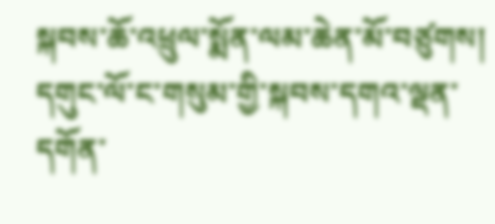སྐབས་ཆོ་འཕྲུལ་སྨོན་ལམ་ཆེན་མོ་བཙུགས། དགུང་ལོ་ང་གསུམ་གྱི་སྐབས་དགའ་ལྡན་དགོན་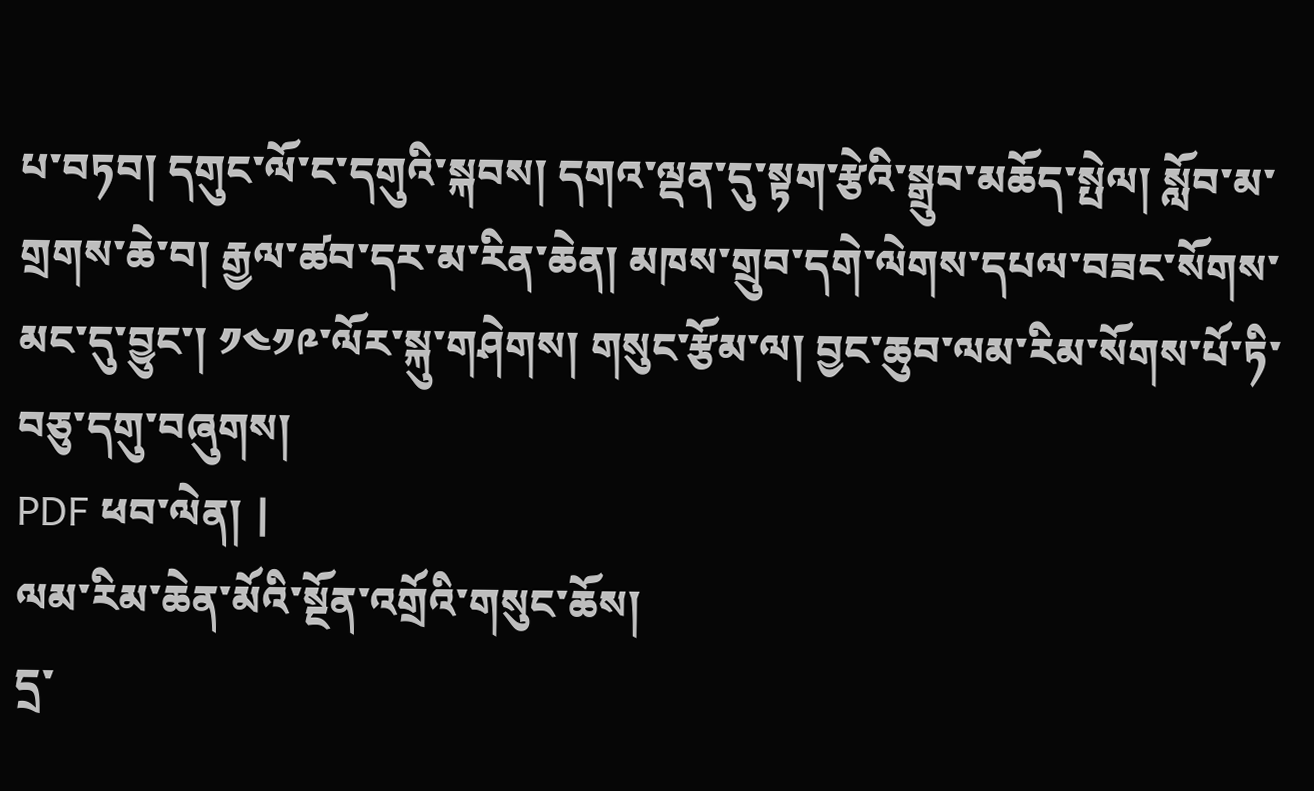པ་བཏབ། དགུང་ལོ་ང་དགུའི་སྐབས། དགའ་ལྡན་དུ་སྟག་རྩེའི་སྒྲུབ་མཆོད་སྤེལ། སློབ་མ་གྲགས་ཆེ་བ། རྒྱལ་ཚབ་དར་མ་རིན་ཆེན། མཁས་གྲུབ་དགེ་ལེགས་དཔལ་བཟང་སོགས་མང་དུ་བྱུང་། ༡༤༡༩་ལོར་སྐུ་གཤེགས། གསུང་རྩོམ་ལ། བྱང་ཆུབ་ལམ་རིམ་སོགས་པོ་ཏི་བཅུ་དགུ་བཞུགས།
PDF ཕབ་ལེན། |
ལམ་རིམ་ཆེན་མོའི་སྔོན་འགྲོའི་གསུང་ཆོས།
དྲ་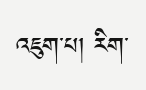འཇུག་པ། རིག་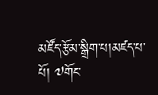མཛོད་རྩོམ་སྒྲིག་པ།མཛད་པ་པོ། ༧གོང་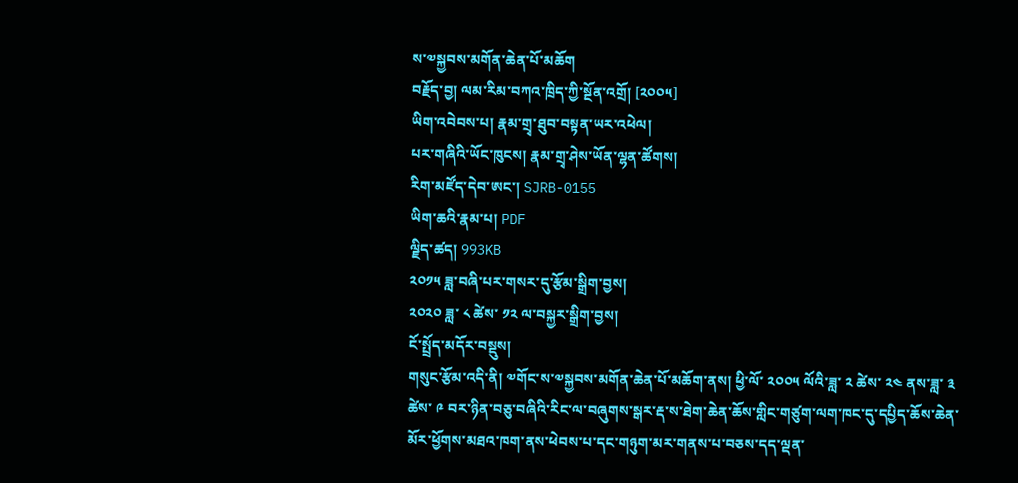ས་༧སྐྱབས་མགོན་ཆེན་པོ་མཆོག
བརྗོད་བྱ། ལམ་རིམ་བཀའ་ཁྲིད་ཀྱི་སྔོན་འགྲོ། [༢༠༠༥]
ཡིག་འབེབས་པ། རྣམ་གྲྭ་ཐུབ་བསྟན་ཡར་འཕེལ།
པར་གཞིའི་ཡོང་ཁུངས། རྣམ་གྲྭ་ཤེས་ཡོན་ལྷན་ཚོགས།
རིག་མཛོད་དེབ་ཨང་། SJRB-0155
ཡིག་ཆའི་རྣམ་པ། PDF
ལྗིད་ཚད། 993KB
༢༠༡༥ ཟླ་བཞི་པར་གསར་དུ་རྩོམ་སྒྲིག་བྱས།
༢༠༢༠ ཟླ་ ༨ ཚེས་ ༡༢ ལ་བསྐྱར་སྒྲིག་བྱས།
ངོ་སྤྲོད་མདོར་བསྡུས།
གསུང་རྩོམ་འདི་ནི། ༧གོང་ས་༧སྐྱབས་མགོན་ཆེན་པོ་མཆོག་ནས། ཕྱི་ལོ་ ༢༠༠༥ ལོའི་ཟླ་ ༢ ཚེས་ ༢༤ ནས་ཟླ་ ༣ ཚེས་ ༩ བར་ཉིན་བཅུ་བཞིའི་རིང་ལ་བཞུགས་སྒར་རྡ་ས་ཐེག་ཆེན་ཆོས་གླིང་གཙུག་ལག་ཁང་དུ་དཔྱིད་ཆོས་ཆེན་མོར་ཕྱོགས་མཐའ་ཁག་ནས་ཕེབས་པ་དང་གཉུག་མར་གནས་པ་བཅས་དད་ལྡན་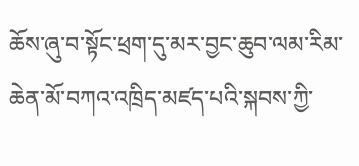ཆོས་ཞུ་བ་སྟོང་ཕྲག་དུ་མར་བྱང་ཆུབ་ལམ་རིམ་ཆེན་མོ་བཀའ་འཁྲིད་མཛད་པའི་སྐབས་ཀྱི་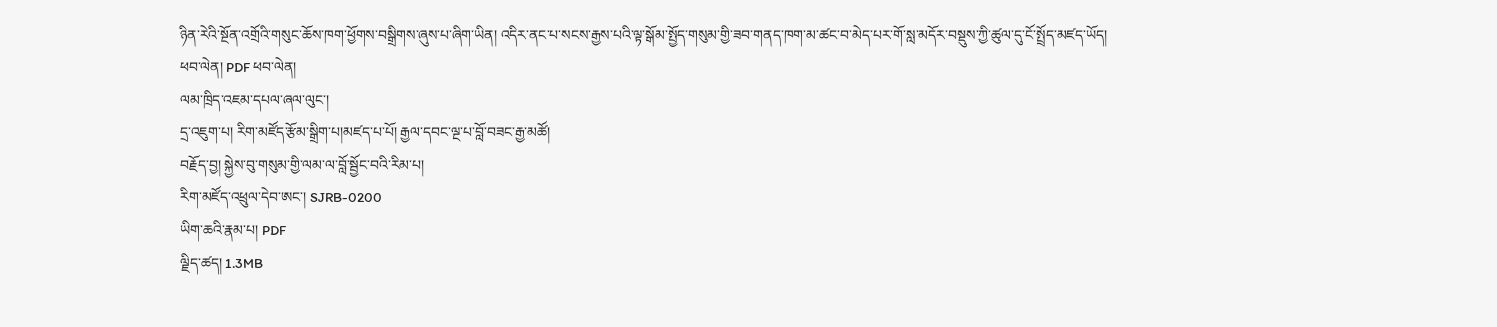ཉིན་རེའི་སྔོན་འགྲོའི་གསུང་ཆོས་ཁག་ཕྱོགས་བསྒྲིགས་ཞུས་པ་ཞིག་ཡིན། འདིར་ནང་པ་སངས་རྒྱས་པའི་ལྟ་སྒོམ་སྤྱོད་གསུམ་གྱི་ཟབ་གནད་ཁག་མ་ཚང་བ་མེད་པར་གོ་སླ་མདོར་བསྡུས་ཀྱི་ཚུལ་དུ་ངོ་སྤྲོད་མཛད་ཡོད།
ཕབ་ལེན། PDF ཕབ་ལེན།
ལམ་ཁྲིད་འཇམ་དཔལ་ཞལ་ལུང་།
དྲ་འཇུག་པ། རིག་མཛོད་རྩོམ་སྒྲིག་པ།མཛད་པ་པོ། རྒྱལ་དབང་ལྔ་པ་བློ་བཟང་རྒྱ་མཚོ།
བརྗོད་བྱ། སྐྱེས་བུ་གསུམ་གྱི་ལམ་ལ་བློ་སྦྱོང་བའི་རིམ་པ།
རིག་མཛོད་འཕྲུལ་དེབ་ཨང་། SJRB-0200
ཡིག་ཆའི་རྣམ་པ། PDF
ལྗིད་ཚད། 1.3MB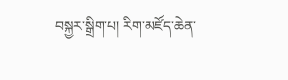བསྐྱར་སྒྲིག་པ། རིག་མཛོད་ཆེན་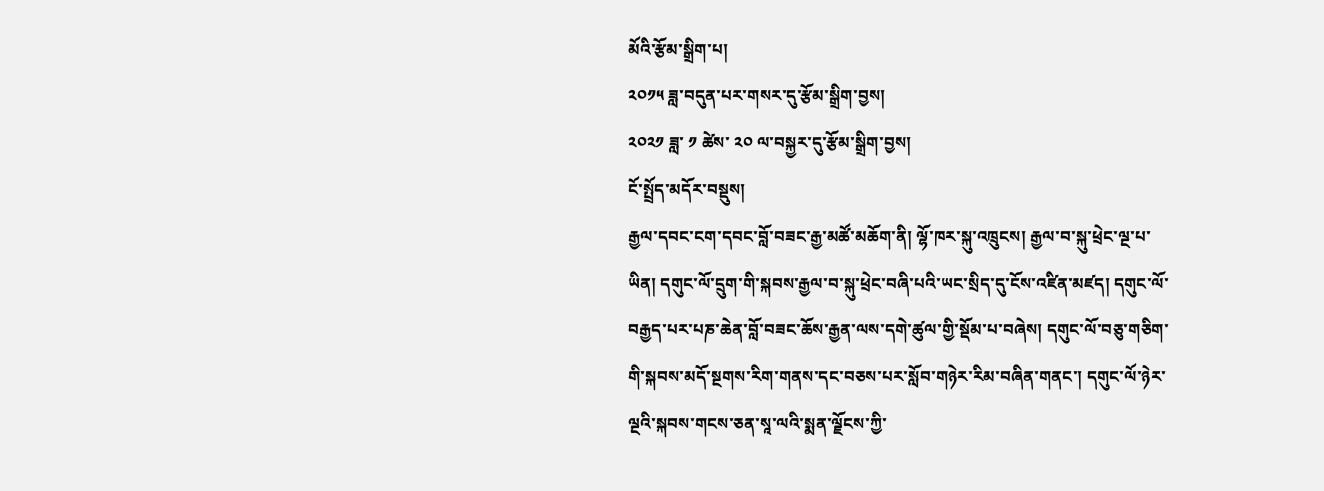མོའི་རྩོམ་སྒྲིག་པ།
༢༠༡༥ ཟླ་བདུན་པར་གསར་དུ་རྩོམ་སྒྲིག་བྱས།
༢༠༢༡ ཟླ་ ༡ ཚེས་ ༢༠ ལ་བསྐྱར་དུ་རྩོམ་སྒྲིག་བྱས།
ངོ་སྤྲོད་མདོར་བསྡུས།
རྒྱལ་དབང་ངག་དབང་བློ་བཟང་རྒྱ་མཚོ་མཆོག་ནི། ལྷོ་ཁར་སྐུ་འཁྲུངས། རྒྱལ་བ་སྐུ་ཕྲེང་ལྔ་པ་ཡིན། དགུང་ལོ་དྲུག་གི་སྐབས་རྒྱལ་བ་སྐུ་ཕྲེང་བཞི་པའི་ཡང་སྲིད་དུ་ངོས་འཛིན་མཛད། དགུང་ལོ་བརྒྱད་པར་པཎ་ཆེན་བློ་བཟང་ཆོས་རྒྱན་ལས་དགེ་ཚུལ་གྱི་སྡོམ་པ་བཞེས། དགུང་ལོ་བཅུ་གཅིག་གི་སྐབས་མདོ་སྔགས་རིག་གནས་དང་བཅས་པར་སློབ་གཉེར་རིམ་བཞིན་གནང་། དགུང་ལོ་ཉེར་ལྔའི་སྐབས་གངས་ཅན་སཱ་ལའི་སྨན་ལྗོངས་ཀྱི་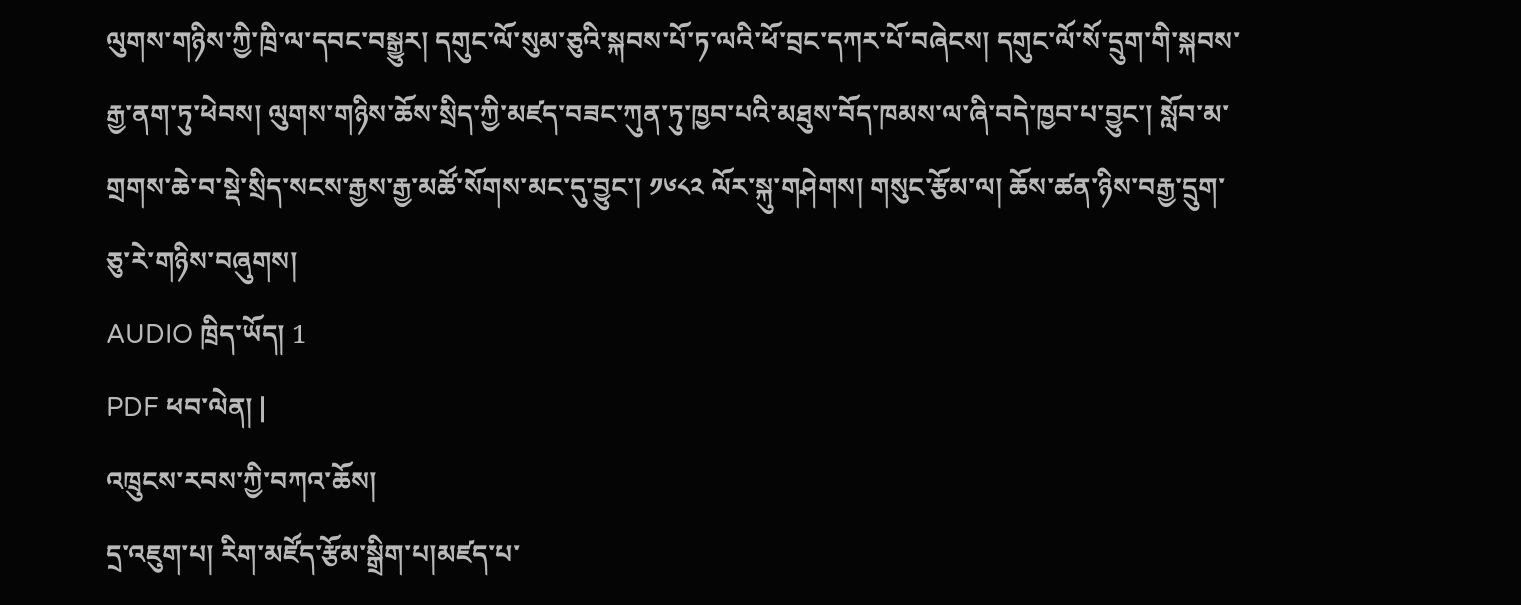ལུགས་གཉིས་ཀྱི་ཁྲི་ལ་དབང་བསྒྱུར། དགུང་ལོ་སུམ་ཅུའི་སྐབས་པོ་ཏ་ལའི་ཕོ་བྲང་དཀར་པོ་བཞེངས། དགུང་ལོ་སོ་དྲུག་གི་སྐབས་རྒྱ་ནག་ཏུ་ཕེབས། ལུགས་གཉིས་ཆོས་སྲིད་ཀྱི་མཛད་བཟང་ཀུན་ཏུ་ཁྱབ་པའི་མཐུས་བོད་ཁམས་ལ་ཞི་བདེ་ཁྱབ་པ་བྱུང་། སློབ་མ་གྲགས་ཆེ་བ་སྡེ་སྲིད་སངས་རྒྱས་རྒྱ་མཚོ་སོགས་མང་དུ་བྱུང་། ༡༦༨༢ ལོར་སྐུ་གཤེགས། གསུང་རྩོམ་ལ། ཆོས་ཚན་ཉིས་བརྒྱ་དྲུག་ཅུ་རེ་གཉིས་བཞུགས།
AUDIO ཁྲིད་ཡོད། 1
PDF ཕབ་ལེན། |
འཁྲུངས་རབས་ཀྱི་བཀའ་ཆོས།
དྲ་འཇུག་པ། རིག་མཛོད་རྩོམ་སྒྲིག་པ།མཛད་པ་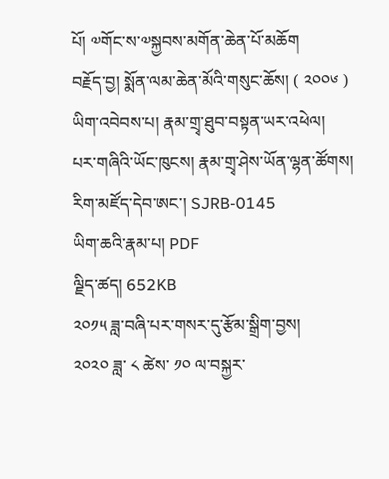པོ། ༧གོང་ས་༧སྐྱབས་མགོན་ཆེན་པོ་མཆོག
བརྗོད་བྱ། སྨོན་ལམ་ཆེན་མོའི་གསུང་ཆོས། ( ༢༠༠༦ )
ཡིག་འབེབས་པ། རྣམ་གྲྭ་ཐུབ་བསྟན་ཡར་འཕེལ།
པར་གཞིའི་ཡོང་ཁུངས། རྣམ་གྲྭ་ཤེས་ཡོན་ལྷན་ཚོགས།
རིག་མཛོད་དེབ་ཨང་། SJRB-0145
ཡིག་ཆའི་རྣམ་པ། PDF
ལྗིད་ཚད། 652KB
༢༠༡༥ ཟླ་བཞི་པར་གསར་དུ་རྩོམ་སྒྲིག་བྱས།
༢༠༢༠ ཟླ་ ༨ ཚེས་ ༡༠ ལ་བསྐྱར་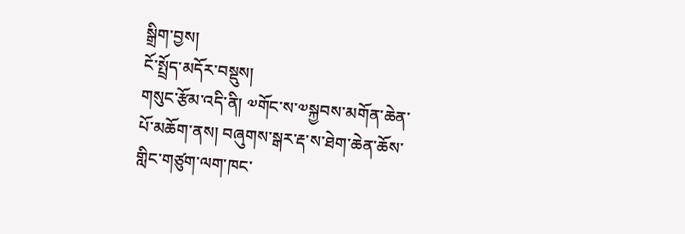སྒྲིག་བྱས།
ངོ་སྤྲོད་མདོར་བསྡུས།
གསུང་རྩོམ་འདི་ནི། ༧གོང་ས་༧སྐྱབས་མགོན་ཆེན་པོ་མཆོག་ནས། བཞུགས་སྒར་རྡ་ས་ཐེག་ཆེན་ཆོས་གླིང་གཙུག་ལག་ཁང་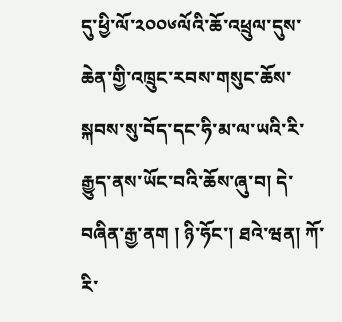དུ་ཕྱི་ལོ་༢༠༠༦ལོའི་ཆོ་འཕྲུལ་དུས་ཆེན་གྱི་འཁྲུང་རབས་གསུང་ཆོས་སྐབས་སུ་བོད་དང་ཧི་མ་ལ་ཡའི་རི་རྒྱུད་ནས་ཡོང་བའི་ཆོས་ཞུ་བ། དེ་བཞིན་རྒྱ་ནག ། ཉི་ཧོང་། ཐའེ་ཝན། ཀོ་རི་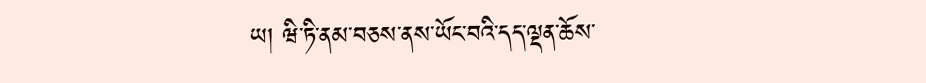ཡ། ཝི་ཏི་ནམ་བཅས་ནས་ཡོང་བའི་དད་ལྡན་ཆོས་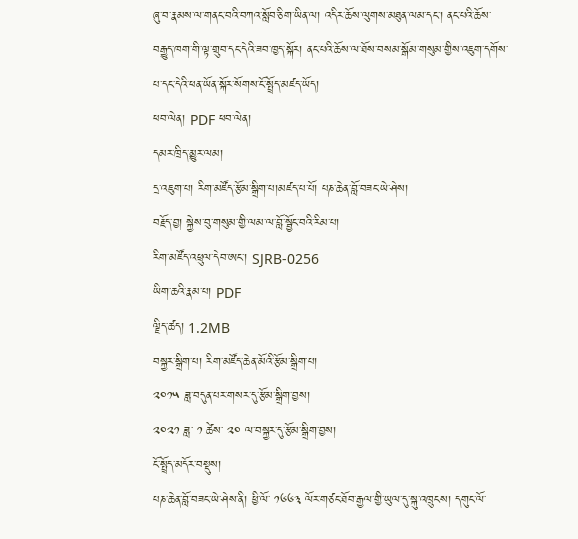ཞུ་བ་རྣམས་ལ་གནང་བའི་བཀའ་སློབ་ཅིག་ཡིན་ལ། འདིར་ཆོས་ལུགས་མཐུན་ལམ་དང་། ནང་པའི་ཆོས་བརྒྱུད་ཁག་གི་ལྟ་གྲུབ་དང་དེའི་ཟབ་ཁྱད་སྐོར། ནང་པའི་ཆོས་ལ་ཐོས་བསམ་སྒོམ་གསུམ་གྱིས་འཇུག་དགོས་པ་དང་དེའི་ཕན་ཡོན་སྐོར་སོགས་ངོ་སྤྲོད་མཛད་ཡོད།
ཕབ་ལེན། PDF ཕབ་ལེན།
དམར་ཁྲིད་མྱུར་ལམ།
དྲ་འཇུག་པ། རིག་མཛོད་རྩོམ་སྒྲིག་པ།མཛད་པ་པོ། པཎ་ཆེན་བློ་བཟང་ཡེ་ཤེས།
བརྗོད་བྱ། སྐྱེས་བུ་གསུམ་གྱི་ལམ་ལ་བློ་སྦྱོང་བའི་རིམ་པ།
རིག་མཛོད་འཕྲུལ་དེབ་ཨང་། SJRB-0256
ཡིག་ཆའི་རྣམ་པ། PDF
ལྗིད་ཚད། 1.2MB
བསྐྱར་སྒྲིག་པ། རིག་མཛོད་ཆེན་མོའི་རྩོམ་སྒྲིག་པ།
༢༠༡༥ ཟླ་བདུན་པར་གསར་དུ་རྩོམ་སྒྲིག་བྱས།
༢༠༢༡ ཟླ་ ༡ ཚེས་ ༢༠ ལ་བསྐྱར་དུ་རྩོམ་སྒྲིག་བྱས།
ངོ་སྤྲོད་མདོར་བསྡུས།
པཎ་ཆེན་བློ་བཟང་ཡེ་ཤེས་ནི། ཕྱི་ལོ་ ༡༦༦༣ ལོར་གཙང་ཐོབ་རྒྱལ་གྱི་ཡུལ་དུ་སྐུ་འཁྲུངས། དགུང་ལོ་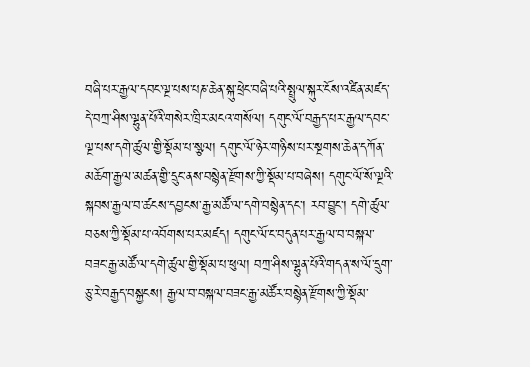བཞི་པར་རྒྱལ་དབང་ལྔ་པས་པཎ་ཆེན་སྐུ་ཕྲེང་བཞི་པའི་སྤྲུལ་སྐུར་ངོས་འཛིན་མཛད་དེ་བཀྲ་ཤིས་ལྷུན་པོའི་གསེར་ཁྲིར་མངའ་གསོལ། དགུང་ལོ་བརྒྱད་པར་རྒྱལ་དབང་ལྔ་པས་དགེ་ཚུལ་གྱི་སྡོམ་པ་སྩལ། དགུང་ལོ་ཉེར་གཉིས་པར་སྔགས་ཆེན་དཀོན་མཆོག་རྒྱལ་མཚན་གྱི་དྲུང་ནས་བསྙེན་རྫོགས་ཀྱི་སྡོམ་པ་བཞེས། དགུང་ལོ་སོ་ལྔའི་སྐབས་རྒྱལ་བ་ཚངས་དབྱངས་རྒྱ་མཚོ་ལ་དགེ་བསྙེན་དང་། རབ་བྱུང་། དགེ་ཚུལ་བཅས་ཀྱི་སྡོམ་པ་འབོགས་པར་མཛད། དགུང་ལོ་ང་བདུན་པར་རྒྱལ་བ་བསྐལ་བཟང་རྒྱ་མཚོ་ལ་དགེ་ཚུལ་གྱི་སྡོམ་པ་ཕུལ། བཀྲ་ཤིས་ལྷུན་པོའི་གདན་ས་ལོ་དྲུག་ཅུ་རེ་བརྒྱད་བསྐྱངས། རྒྱལ་བ་བསྐལ་བཟང་རྒྱ་མཚོར་བསྙེན་རྫོགས་ཀྱི་སྡོམ་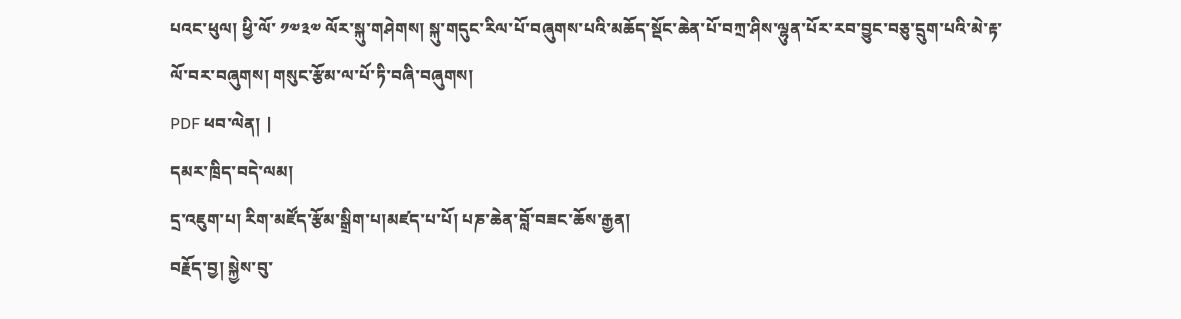པའང་ཕུལ། ཕྱི་ལོ་ ༡༧༣༧ ལོར་སྐུ་གཤེགས། སྐུ་གདུང་རིལ་པོ་བཞུགས་པའི་མཆོད་སྡོང་ཆེན་པོ་བཀྲ་ཤིས་ལྷུན་པོར་རབ་བྱུང་བཅུ་དྲུག་པའི་མེ་རྟ་ལོ་བར་བཞུགས། གསུང་རྩོམ་ལ་པོ་ཏི་བཞི་བཞུགས།
PDF ཕབ་ལེན། |
དམར་ཁྲིད་བདེ་ལམ།
དྲ་འཇུག་པ། རིག་མཛོད་རྩོམ་སྒྲིག་པ།མཛད་པ་པོ། པཎ་ཆེན་བློ་བཟང་ཆོས་རྒྱན།
བརྗོད་བྱ། སྐྱེས་བུ་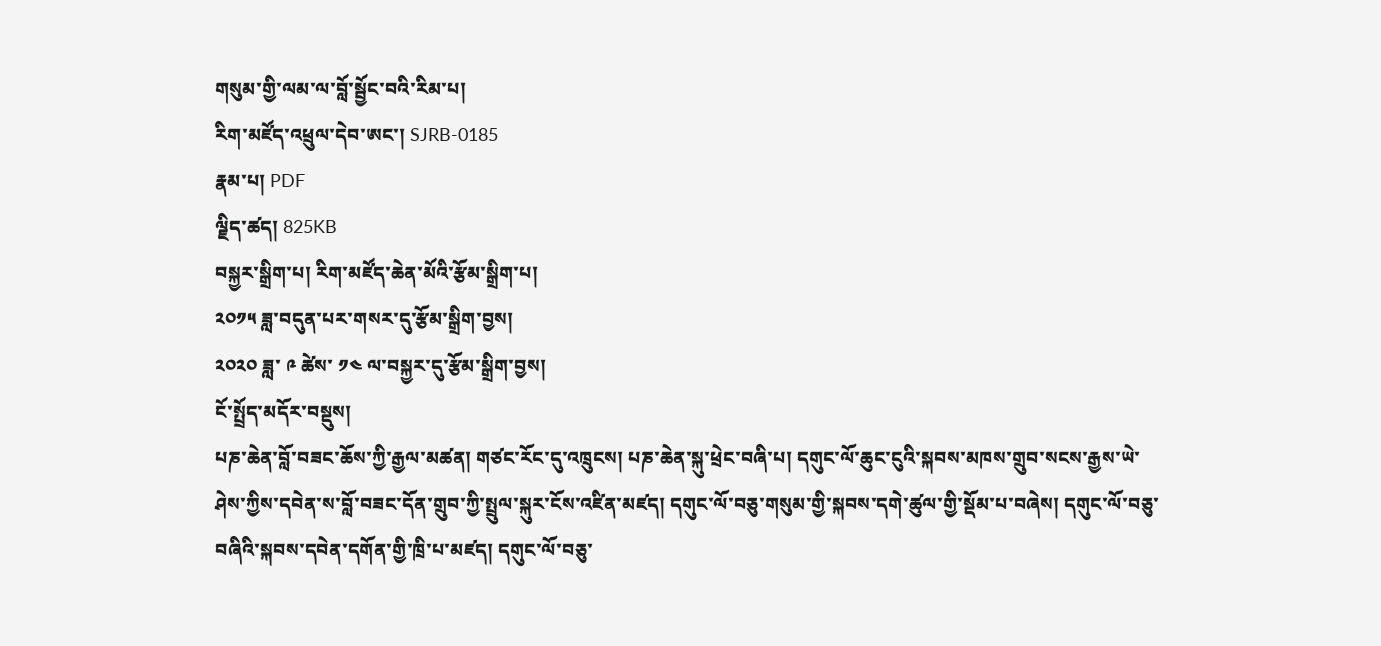གསུམ་གྱི་ལམ་ལ་བློ་སྦྱོང་བའི་རིམ་པ།
རིག་མཛོད་འཕྲུལ་དེབ་ཨང་། SJRB-0185
རྣམ་པ། PDF
ལྗིད་ཚད། 825KB
བསྐྱར་སྒྲིག་པ། རིག་མཛོད་ཆེན་མོའི་རྩོམ་སྒྲིག་པ།
༢༠༡༥ ཟླ་བདུན་པར་གསར་དུ་རྩོམ་སྒྲིག་བྱས།
༢༠༢༠ ཟླ་ ༩ ཚེས་ ༡༤ ལ་བསྐྱར་དུ་རྩོམ་སྒྲིག་བྱས།
ངོ་སྤྲོད་མདོར་བསྡུས།
པཎ་ཆེན་བློ་བཟང་ཆོས་ཀྱི་རྒྱལ་མཚན། གཙང་རོང་དུ་འཁྲུངས། པཎ་ཆེན་སྐུ་ཕྲེང་བཞི་པ། དགུང་ལོ་ཆུང་ངུའི་སྐབས་མཁས་གྲུབ་སངས་རྒྱས་ཡེ་ཤེས་ཀྱིས་དབེན་ས་བློ་བཟང་དོན་གྲུབ་ཀྱི་སྤྲུལ་སྐུར་ངོས་འཛིན་མཛད། དགུང་ལོ་བཅུ་གསུམ་གྱི་སྐབས་དགེ་ཚུལ་གྱི་སྡོམ་པ་བཞེས། དགུང་ལོ་བཅུ་བཞིའི་སྐབས་དབེན་དགོན་གྱི་ཁྲི་པ་མཛད། དགུང་ལོ་བཅུ་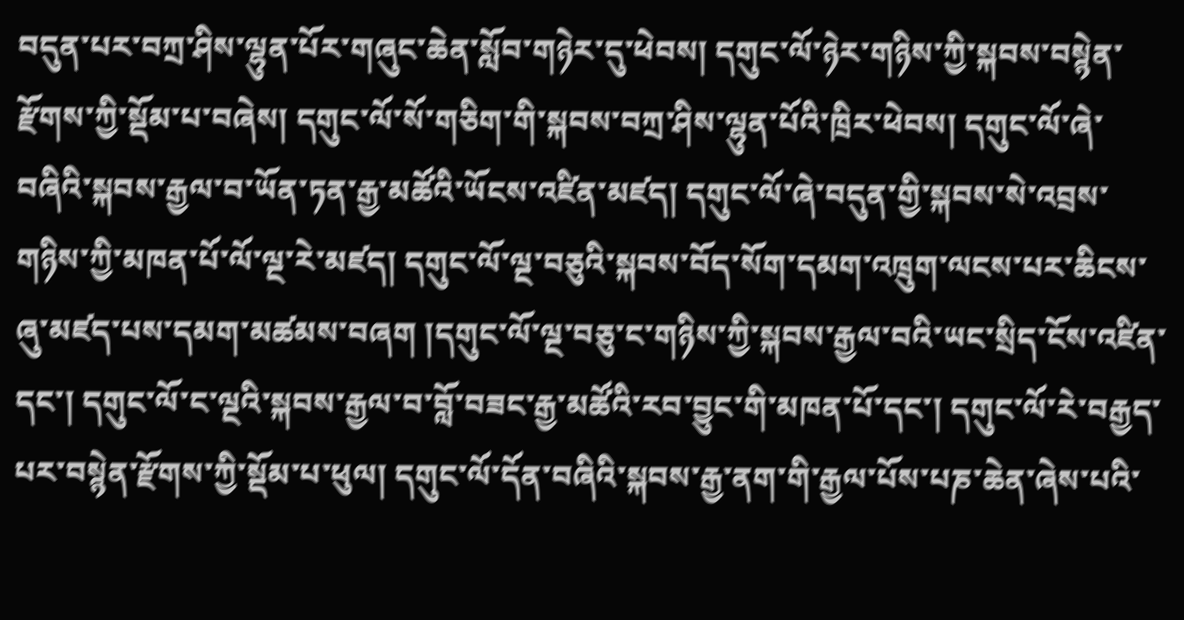བདུན་པར་བཀྲ་ཤིས་ལྷུན་པོར་གཞུང་ཆེན་སློབ་གཉེར་དུ་ཕེབས། དགུང་ལོ་ཉེར་གཉིས་ཀྱི་སྐབས་བསྙེན་རྫོགས་ཀྱི་སྡོམ་པ་བཞེས། དགུང་ལོ་སོ་གཅིག་གི་སྐབས་བཀྲ་ཤིས་ལྷུན་པོའི་ཁྲིར་ཕེབས། དགུང་ལོ་ཞེ་བཞིའི་སྐབས་རྒྱལ་བ་ཡོན་ཏན་རྒྱ་མཚོའི་ཡོངས་འཛིན་མཛད། དགུང་ལོ་ཞེ་བདུན་གྱི་སྐབས་སེ་འབྲས་གཉིས་ཀྱི་མཁན་པོ་ལོ་ལྔ་རེ་མཛད། དགུང་ལོ་ལྔ་བཅུའི་སྐབས་བོད་སོག་དམག་འཁྲུག་ལངས་པར་ཆིངས་ཞུ་མཛད་པས་དམག་མཚམས་བཞག །དགུང་ལོ་ལྔ་བཅུ་ང་གཉིས་ཀྱི་སྐབས་རྒྱལ་བའི་ཡང་སྲིད་ངོས་འཛིན་དང་། དགུང་ལོ་ང་ལྔའི་སྐབས་རྒྱལ་བ་བློ་བཟང་རྒྱ་མཚོའི་རབ་བྱུང་གི་མཁན་པོ་དང་། དགུང་ལོ་རེ་བརྒྱད་པར་བསྙེན་རྫོགས་ཀྱི་སྡོམ་པ་ཕུལ། དགུང་ལོ་དོན་བཞིའི་སྐབས་རྒྱ་ནག་གི་རྒྱལ་པོས་པཎ་ཆེན་ཞེས་པའི་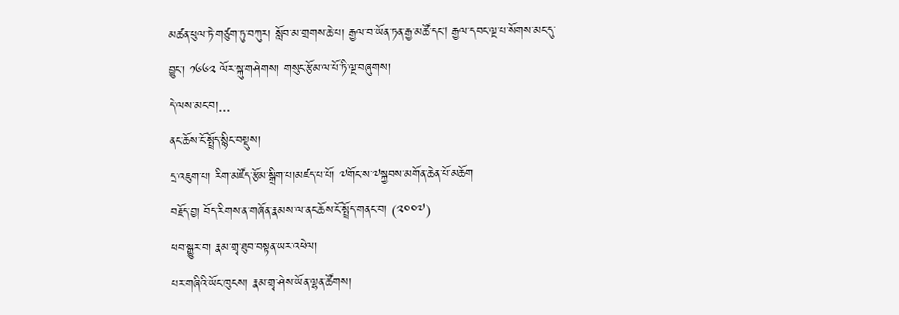མཚན་ཕུལ་ཏེ་གཙུག་ཏུ་བཀུར། སློབ་མ་གྲགས་ཆེ་པ། རྒྱལ་བ་ཡོན་ཏན་རྒྱ་མཚོ་དང། རྒྱལ་དབང་ལྔ་པ་སོགས་མང་དུ་བྱུང་། ༡༦༦༢ ལོར་སྐུ་གཤེགས། གསུང་རྩོམ་ལ་པོ་ཏི་ལྔ་བཞུགས།
དེ་ལས་མང་བ།...
ནང་ཆོས་ངོ་སྤྲོད་སྙིང་བསྡུས།
དྲ་འཇུག་པ། རིག་མཛོད་རྩོམ་སྒྲིག་པ།མཛད་པ་པོ། ༧གོང་ས་༧སྐྱབས་མགོན་ཆེན་པོ་མཆོག
བརྗོད་བྱ། བོད་རིགས་ན་གཞོན་རྣམས་ལ་ནང་ཆོས་ངོ་སྤྲོད་གནང་བ། (༢༠༠༧)
ཕབ་སྒྱུར་བ། རྣམ་གྲྭ་ཐུབ་བསྟན་ཡར་འཕེལ།
པར་གཞིའི་ཡོང་ཁུངས། རྣམ་གྲྭ་ཤེས་ཡོན་ལྷན་ཚོགས།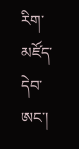རིག་མཛོད་དེབ་ཨང་།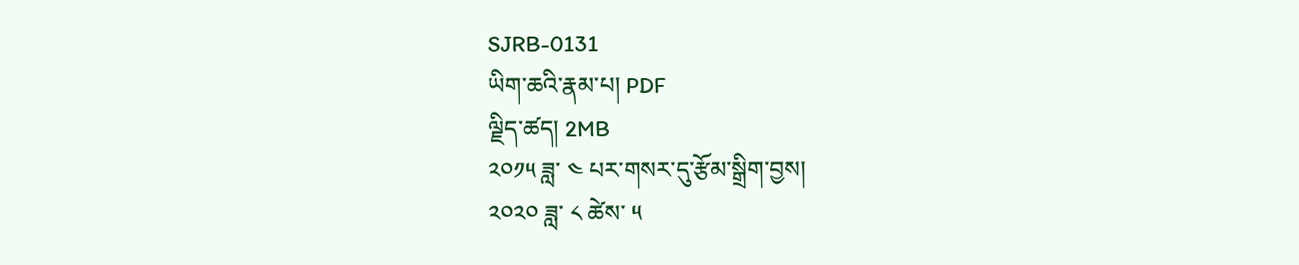SJRB-0131
ཡིག་ཆའི་རྣམ་པ། PDF
ལྗིད་ཚད། 2MB
༢༠༡༥ ཟླ་ ༤ པར་གསར་དུ་རྩོམ་སྒྲིག་བྱས།
༢༠༢༠ ཟླ་ ༨ ཚེས་ ༥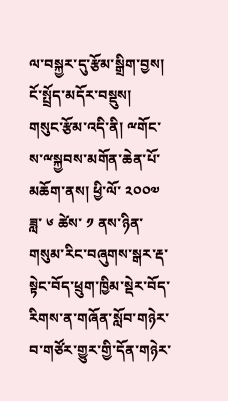ལ་བསྐྱར་དུ་རྩོམ་སྒྲིག་བྱས།
ངོ་སྤྲོད་མདོར་བསྡུས།
གསུང་རྩོམ་འདི་ནི། ྋགོང་ས་ྋསྐྱབས་མགོན་ཆེན་པོ་མཆོག་ནས། ཕྱི་ལོ་ ༢༠༠༧ ཟླ་ ༦ ཚེས་ ༡ ནས་ཉིན་གསུམ་རིང་བཞུགས་སྒར་རྡ་སྟེང་བོད་ཕྲུག་ཁྱིམ་སྡེར་བོད་རིགས་ན་གཞོན་སློབ་གཉེར་བ་གཙོར་གྱུར་གྱི་དོན་གཉེར་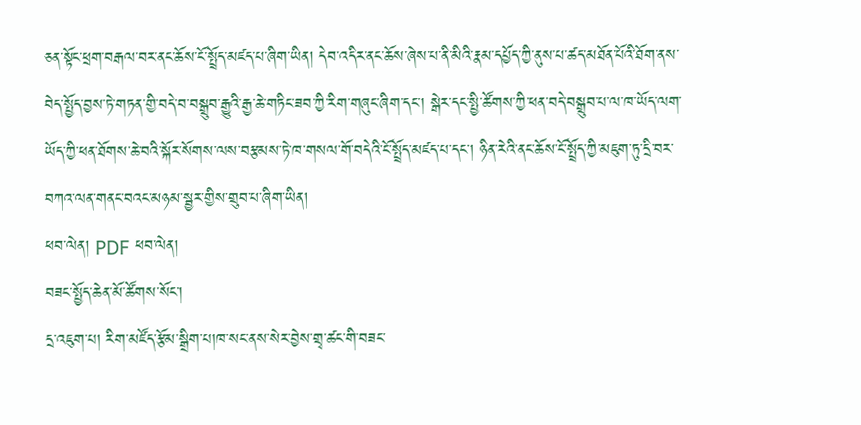ཅན་སྟོང་ཕྲག་བརྒལ་བར་ནང་ཆོས་ངོ་སྤྲོད་མཛད་པ་ཞིག་ཡིན། དེབ་འདིར་ནང་ཆོས་ཞེས་པ་ནི་མིའི་རྣམ་དཔྱོད་ཀྱི་ནུས་པ་ཚད་མཐོན་པོའི་ཐོག་ནས་བེད་སྤྱོད་བྱས་ཏེ་གཏན་གྱི་བདེ་བ་བསྒྲུབ་རྒྱུའི་རྒྱ་ཆེ་གཏིང་ཟབ་ཀྱི་རིག་གཞུང་ཞིག་དང་། སྒེར་དང་སྤྱི་ཚོགས་ཀྱི་ཕན་བདེ་བསྒྲུབ་པ་ལ་ཁ་ཡོད་ལག་ཡོད་ཀྱི་ཕན་ཐོགས་ཆེ་བའི་སྐོར་སོགས་ལས་བརྩམས་ཏེ་ཁ་གསལ་གོ་བདེའི་ངོ་སྤྲོད་མཛད་པ་དང་། ཉིན་རེའི་ནང་ཆོས་ངོ་སྤྲོད་ཀྱི་མཇུག་ཏུ་དྲི་བར་བཀའ་ལན་གནང་བའང་མཉམ་སྦྱར་གྱིས་གྲུབ་པ་ཞིག་ཡིན།
ཕབ་ལེན། PDF ཕབ་ལེན།
བཟང་སྤྱོད་ཆེན་མོ་ཚོགས་སོང་།
དྲ་འཇུག་པ། རིག་མཛོད་རྩོམ་སྒྲིག་པ།ཁ་སང་ནས་སེར་བྱེས་གྲྭ་ཚང་གི་བཟང་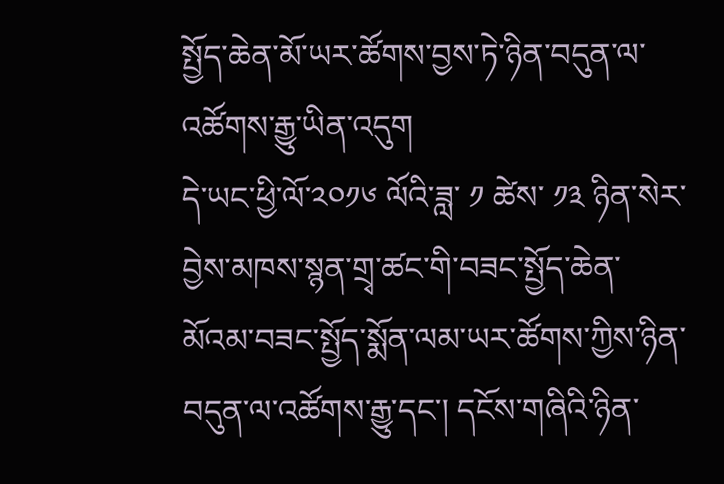སྤྱོད་ཆེན་མོ་ཡར་ཚོགས་བྱས་ཏེ་ཉིན་བདུན་ལ་འཚོགས་རྒྱུ་ཡིན་འདུག
དེ་ཡང་ཕྱི་ལོ་༢༠༡༦ ལོའི་ཟླ་ ༡ ཚེས་ ༡༣ ཉིན་སེར་བྱེས་མཁས་སྙན་གྲྭ་ཚང་གི་བཟང་སྤྱོད་ཆེན་མོའམ་བཟང་སྤྱོད་སྨོན་ལམ་ཡར་ཚོགས་ཀྱིས་ཉིན་བདུན་ལ་འཚོགས་རྒྱུ་དང་། དངོས་གཞིའི་ཉིན་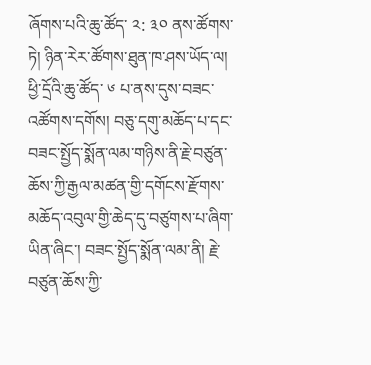ཞོགས་པའི་ཆུ་ཚོད་ ༢: ༣༠ ནས་ཚོགས་ཏེ། ཉིན་རེར་ཚོགས་ཐུན་ཁ་ཤས་ཡོད་ལ། ཕྱི་དྲོའི་ཆུ་ཚོད་ ༦ པ་ནས་དུས་བཟང་འཚོགས་དགོས། བཅུ་དགུ་མཆོད་པ་དང་བཟང་སྤྱོད་སྨོན་ལམ་གཉིས་ནི་རྗེ་བཙུན་ཆོས་ཀྱི་རྒྱལ་མཚན་གྱི་དགོངས་རྫོགས་མཆོད་འབུལ་གྱི་ཆེད་དུ་བཙུགས་པ་ཞིག་ཡིན་ཞིང་། བཟང་སྤྱོད་སྨོན་ལམ་ནི། རྗེ་བཙུན་ཆོས་ཀྱི་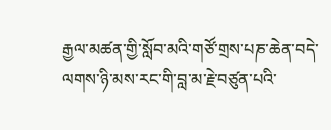རྒྱལ་མཚན་གྱི་སློབ་མའི་གཙོ་གྲས་པཎ་ཆེན་བདེ་ལགས་ཉི་མས་རང་གི་བླ་མ་རྗེ་བཙུན་པའི་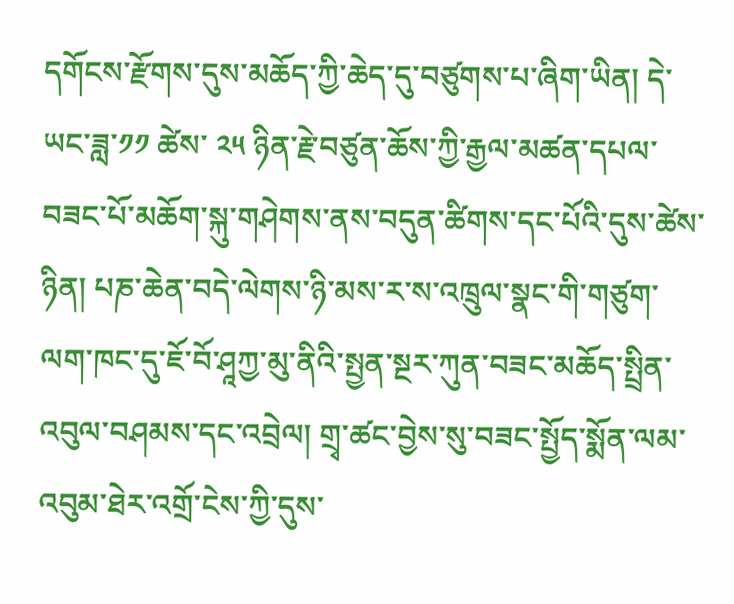དགོངས་རྫོགས་དུས་མཆོད་ཀྱི་ཆེད་དུ་བཙུགས་པ་ཞིག་ཡིན། དེ་ཡང་ཟླ་༡༡ ཚེས་ ༢༥ ཉིན་རྗེ་བཙུན་ཆོས་ཀྱི་རྒྱལ་མཚན་དཔལ་བཟང་པོ་མཆོག་སྐུ་གཤེགས་ནས་བདུན་ཚིགས་དང་པོའི་དུས་ཚེས་ཉིན། པཎ་ཆེན་བདེ་ལེགས་ཉི་མས་ར་ས་འཁྲུལ་སྣང་གི་གཙུག་ལག་ཁང་དུ་ཇོ་བོ་ཤཱཀྱ་མུ་ནིའི་སྤྱན་སྔར་ཀུན་བཟང་མཆོད་སྤྲིན་འབུལ་བཤམས་དང་འབྲེལ། གྲྭ་ཚང་བྱེས་སུ་བཟང་སྤྱོད་སྨོན་ལམ་འབུམ་ཐེར་འགྲོ་ངེས་ཀྱི་དུས་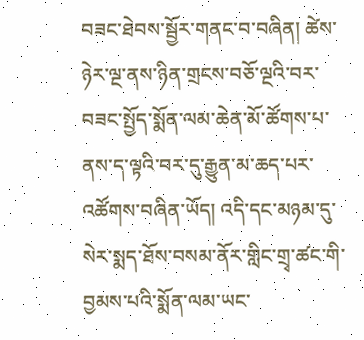བཟང་ཐེབས་སྦྱོར་གནང་བ་བཞིན། ཚེས་ཉེར་ལྔ་ནས་ཉིན་གྲངས་བཅོ་ལྔའི་བར་བཟང་སྤྱོད་སྨོན་ལམ་ཆེན་མོ་ཚོགས་པ་ནས་ད་ལྟའི་བར་དུ་རྒྱུན་མ་ཆད་པར་འཚོགས་བཞིན་ཡོད། འདི་དང་མཉམ་དུ་སེར་སྨད་ཐོས་བསམ་ནོར་གླིང་གྲྭ་ཚང་གི་བྱམས་པའི་སྨོན་ལམ་ཡང་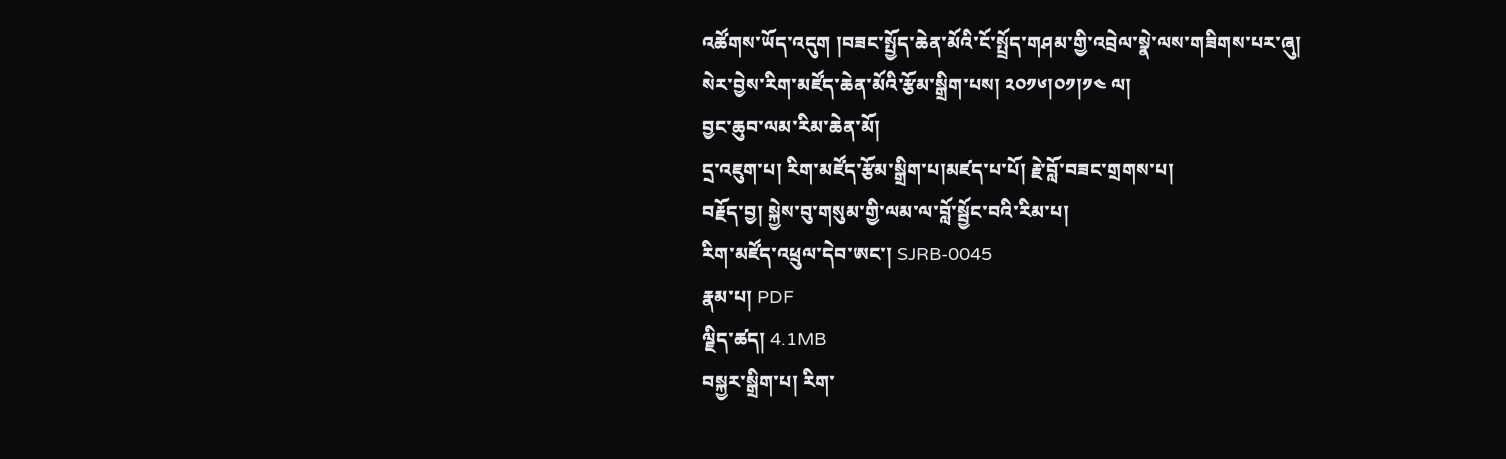འཚོགས་ཡོད་འདུག །བཟང་སྤྱོད་ཆེན་མོའི་ངོ་སྤྲོད་གཤམ་གྱི་འབྲེལ་སྣེ་ལས་གཟིགས་པར་ཞུ།
སེར་བྱེས་རིག་མཛོད་ཆེན་མོའི་རྩོམ་སྒྲིག་པས། ༢༠༡༦།༠༡།༡༤ ལ།
བྱང་ཆུབ་ལམ་རིམ་ཆེན་མོ།
དྲ་འཇུག་པ། རིག་མཛོད་རྩོམ་སྒྲིག་པ།མཛད་པ་པོ། རྗེ་བློ་བཟང་གྲགས་པ།
བརྗོད་བྱ། སྐྱེས་བུ་གསུམ་གྱི་ལམ་ལ་བློ་སྦྱོང་བའི་རིམ་པ།
རིག་མཛོད་འཕྲུལ་དེབ་ཨང་། SJRB-0045
རྣམ་པ། PDF
ལྗིད་ཚད། 4.1MB
བསྐྱར་སྒྲིག་པ། རིག་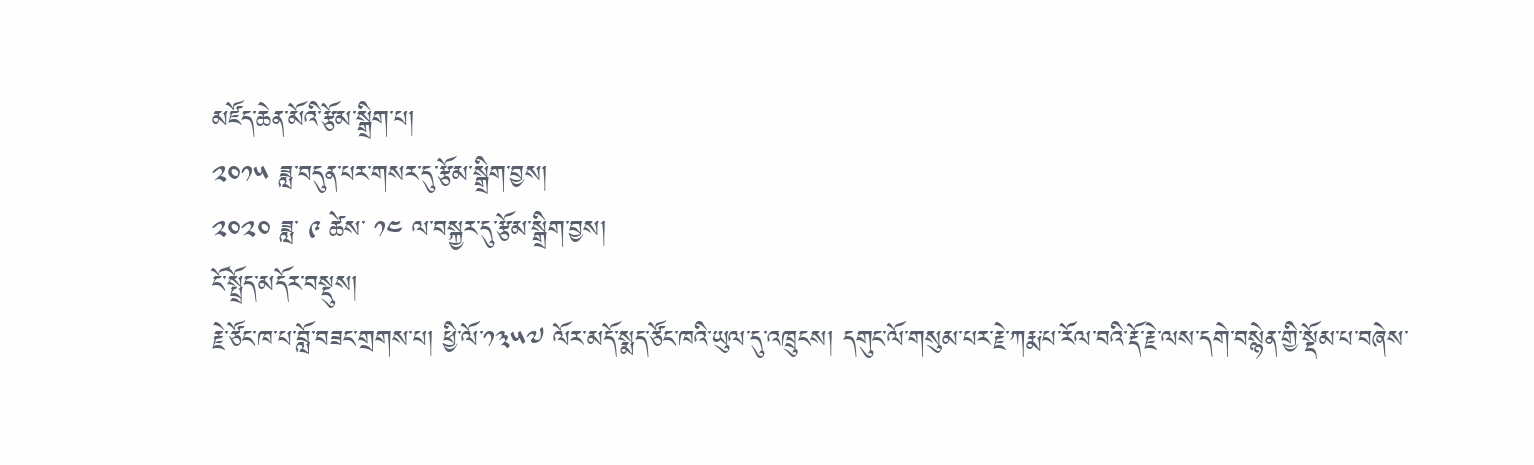མཛོད་ཆེན་མོའི་རྩོམ་སྒྲིག་པ།
༢༠༡༥ ཟླ་བདུན་པར་གསར་དུ་རྩོམ་སྒྲིག་བྱས།
༢༠༢༠ ཟླ་ ༩ ཚེས་ ༡༤ ལ་བསྐྱར་དུ་རྩོམ་སྒྲིག་བྱས།
ངོ་སྤྲོད་མདོར་བསྡུས།
རྗེ་ཙོང་ཁ་པ་བློ་བཟང་གྲགས་པ། ཕྱི་ལོ་༡༣༥༧ ལོར་མདོ་སྨད་ཙོང་ཁའི་ཡུལ་དུ་འཁྲུངས། དགུང་ལོ་གསུམ་པར་རྗེ་ཀརྨ་པ་རོལ་བའི་རྡོ་རྗེ་ལས་དགེ་བསྙེན་གྱི་སྡོམ་པ་བཞེས་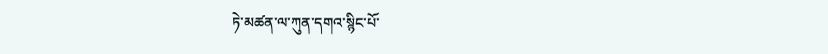ཏེ་མཚན་ལ་ཀུན་དགའ་སྙིང་པོ་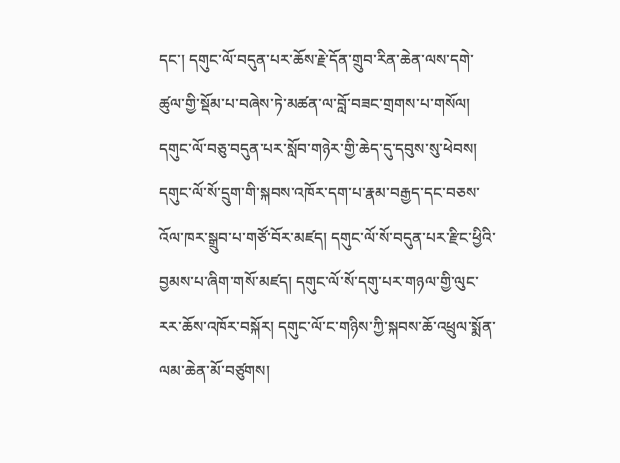དང་། དགུང་ལོ་བདུན་པར་ཆོས་རྗེ་དོན་གྲུབ་རིན་ཆེན་ལས་དགེ་ཚུལ་གྱི་སྡོམ་པ་བཞེས་ཏེ་མཚན་ལ་བློ་བཟང་གྲགས་པ་གསོལ། དགུང་ལོ་བཅུ་བདུན་པར་སློབ་གཉེར་གྱི་ཆེད་དུ་དབུས་སུ་ཕེབས། དགུང་ལོ་སོ་དྲུག་གི་སྐབས་འཁོར་དག་པ་རྣམ་བརྒྱད་དང་བཅས་འོལ་ཁར་སྒྲུབ་པ་གཙོ་བོར་མཛད། དགུང་ལོ་སོ་བདུན་པར་རྫིང་ཕྱིའི་བྱམས་པ་ཞིག་གསོ་མཛད། དགུང་ལོ་སོ་དགུ་པར་གཉལ་གྱི་ལུང་རར་ཆོས་འཁོར་བསྐོར། དགུང་ལོ་ང་གཉིས་ཀྱི་སྐབས་ཆོ་འཕྲུལ་སྨོན་ལམ་ཆེན་མོ་བཙུགས།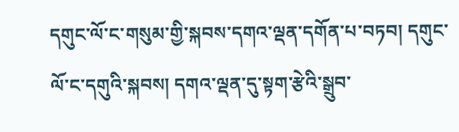དགུང་ལོ་ང་གསུམ་གྱི་སྐབས་དགའ་ལྡན་དགོན་པ་བཏབ། དགུང་ལོ་ང་དགུའི་སྐབས། དགའ་ལྡན་དུ་སྟག་རྩེའི་སྒྲུབ་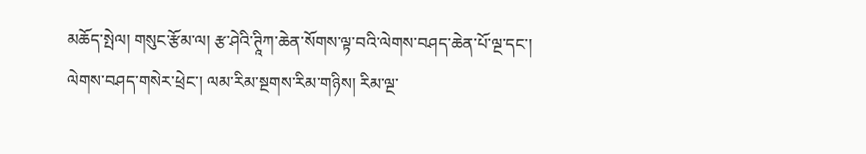མཆོད་སྤེལ། གསུང་རྩོམ་ལ། རྩ་ཤེའི་ཊཱིཀ་ཆེན་སོགས་ལྟ་བའི་ལེགས་བཤད་ཆེན་པོ་ལྔ་དང་། ལེགས་བཤད་གསེར་ཕྲེང་། ལམ་རིམ་སྔགས་རིམ་གཉིས། རིམ་ལྔ་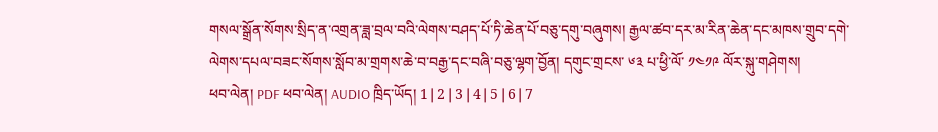གསལ་སྒྲོན་སོགས་སྲིད་ན་འགྲན་ཟླ་བྲལ་བའི་ལེགས་བཤད་པོ་ཏི་ཆེན་པོ་བཅུ་དགུ་བཞུགས། རྒྱལ་ཚབ་དར་མ་རིན་ཆེན་དང་མཁས་གྲུབ་དགེ་ལེགས་དཔལ་བཟང་སོགས་སློབ་མ་གྲགས་ཆེ་བ་བརྒྱ་དང་བཞི་བཅུ་ལྷག་བྱོན། དགུང་གྲངས་ ༦༣ པ་ཕྱི་ལོ་ ༡༤༡༩ ལོར་སྐུ་གཤེགས།
ཕབ་ལེན། PDF ཕབ་ལེན། AUDIO ཁྲིད་ཡོད། 1 | 2 | 3 | 4 | 5 | 6 | 7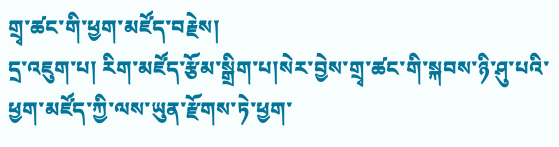གྲྭ་ཚང་གི་ཕྱག་མཛོད་བརྗེས།
དྲ་འཇུག་པ། རིག་མཛོད་རྩོམ་སྒྲིག་པ།སེར་བྱེས་གྲྭ་ཚང་གི་སྐབས་ཉི་ཤུ་པའི་ཕྱག་མཛོད་ཀྱི་ལས་ཡུན་རྫོགས་ཏེ་ཕྱག་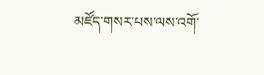མཛོད་གསར་པས་ལས་འགོ་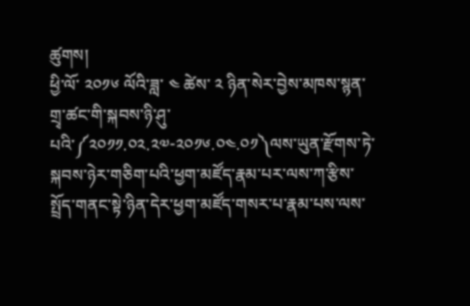ཚུགས།
ཕྱི་ལོ་ ༢༠༡༦ ལོའི་ཟླ་ ༤ ཚེས་ ༢ ཉིན་སེར་བྱེས་མཁས་སྙན་གྲྭ་ཚང་གི་སྐབས་ཉི་ཤུ་པའི་༼༢༠༡༡.༠༢.༢༧-༢༠༡༦.༠༤.༠༡༽ལས་ཡུན་རྫོགས་ཏེ་སྐབས་ཉེར་གཅིག་པའི་ཕྱག་མཛོད་རྣམ་པར་ལས་ཀ་རྩིས་སྤྲོད་གནང་སྟེ་ཉིན་དེར་ཕྱག་མཛོད་གསར་པ་རྣམ་པས་ལས་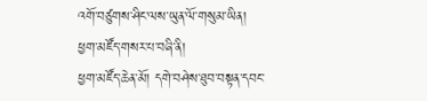འགོ་བཙུགས་ཤིང་ལས་ཡུན་ལོ་གསུམ་ཡིན།
ཕྱག་མཛོད་གསར་པ་བཞི་ནི།
ཕྱག་མཛོད་ཆེན་མོ། དགེ་བཤེས་ཐུབ་བསྟན་དབང་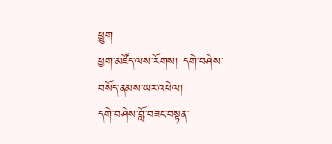ཕྱུག
ཕྱག་མཛོད་ལས་རོགས། དགེ་བཤེས་བསོད་ནམས་ཡར་འཕེལ།
དགེ་བཤེས་བློ་བཟང་བསྟན་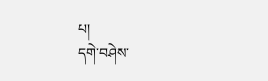པ།
དགེ་བཤེས་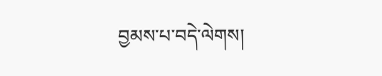བྱམས་པ་བདེ་ལེགས།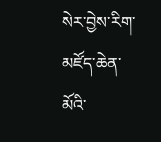སེར་བྱེས་རིག་མཛོད་ཆེན་མོའི་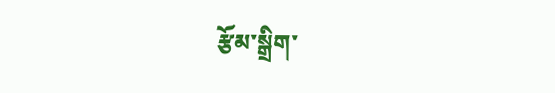རྩོམ་སྒྲིག་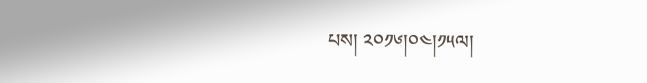པས། ༢༠༡༦།༠༤།༡༥ལ།